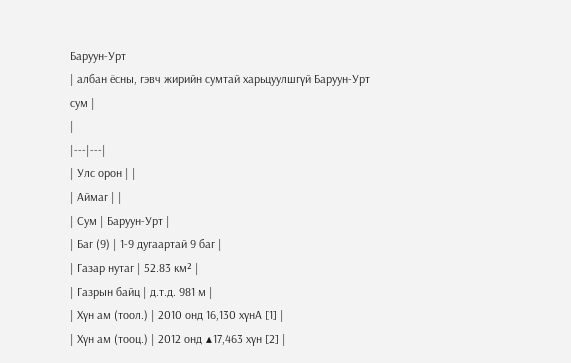Баруун-Урт
| албан ёсны, гэвч жирийн сумтай харьцуулшгүй Баруун-Урт сум |
|
|---|---|
| Улс орон | |
| Аймаг | |
| Сум | Баруун-Урт |
| Баг (9) | 1-9 дугаартай 9 баг |
| Газар нутаг | 52.83 км² |
| Газрын байц | д.т.д. 981 м |
| Хүн ам (тоол.) | 2010 онд 16,130 хүнА [1] |
| Хүн ам (тооц.) | 2012 онд ▲17,463 хүн [2] |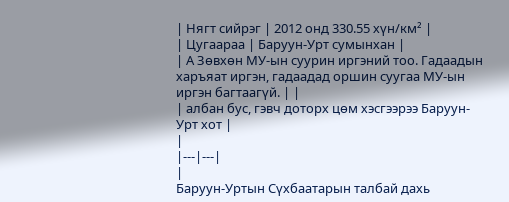| Нягт сийрэг | 2012 онд 330.55 хүн/км² |
| Цугаараа | Баруун-Урт сумынхан |
| А Зөвхөн МУ-ын суурин иргэний тоо. Гадаадын харъяат иргэн, гадаадад оршин суугаа МУ-ын иргэн багтаагүй. | |
| албан бус, гэвч доторх цөм хэсгээрээ Баруун-Урт хот |
|
|---|---|
|
Баруун-Уртын Сүхбаатарын талбай дахь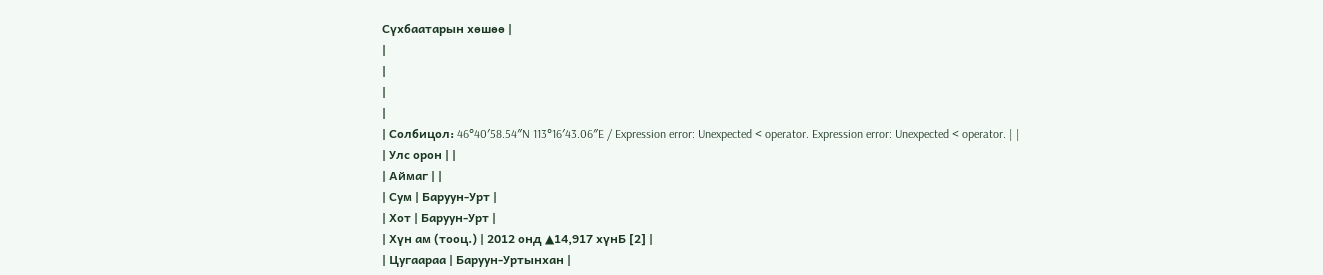Сүхбаатарын хөшөө |
|
|
|
|
| Солбицол: 46°40′58.54″N 113°16′43.06″E / Expression error: Unexpected < operator. Expression error: Unexpected < operator. | |
| Улс орон | |
| Аймаг | |
| Сум | Баруун-Урт |
| Хот | Баруун-Урт |
| Хүн ам (тооц.) | 2012 онд ▲14,917 хүнБ [2] |
| Цугаараа | Баруун-Уртынхан |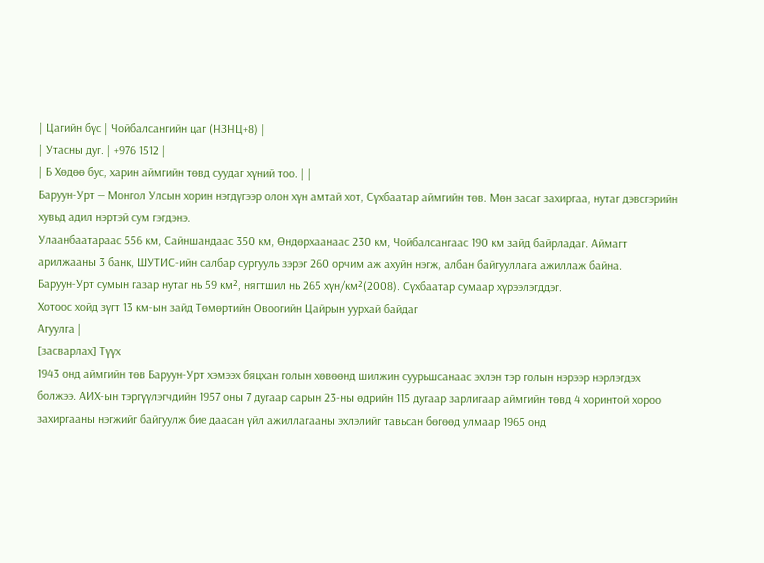| Цагийн бүс | Чойбалсангийн цаг (НЗНЦ+8) |
| Утасны дуг. | +976 1512 |
| Б Хөдөө бус, харин аймгийн төвд суудаг хүний тоо. | |
Баруун-Урт — Монгол Улсын хорин нэгдүгээр олон хүн амтай хот, Сүхбаатар аймгийн төв. Мөн засаг захиргаа, нутаг дэвсгэрийн хувьд адил нэртэй сум гэгдэнэ.
Улаанбаатараас 556 км, Сайншандаас 350 км, Өндөрхаанаас 230 км, Чойбалсангаас 190 км зайд байрладаг. Аймагт арилжааны 3 банк, ШУТИС-ийн салбар сургууль зэрэг 260 орчим аж ахуйн нэгж, албан байгууллага ажиллаж байна.
Баруун-Урт сумын газар нутаг нь 59 км², нягтшил нь 265 хүн/км²(2008). Сүхбаатар сумаар хүрээлэгддэг.
Хотоос хойд зүгт 13 км-ын зайд Төмөртийн Овоогийн Цайрын уурхай байдаг
Агуулга |
[засварлах] Түүх
1943 онд аймгийн төв Баруун-Урт хэмээх бяцхан голын хөвөөнд шилжин суурьшсанаас эхлэн тэр голын нэрээр нэрлэгдэх болжээ. АИХ-ын тэргүүлэгчдийн 1957 оны 7 дугаар сарын 23-ны өдрийн 115 дугаар зарлигаар аймгийн төвд 4 хоринтой хороо захиргааны нэгжийг байгуулж бие даасан үйл ажиллагааны эхлэлийг тавьсан бөгөөд улмаар 1965 онд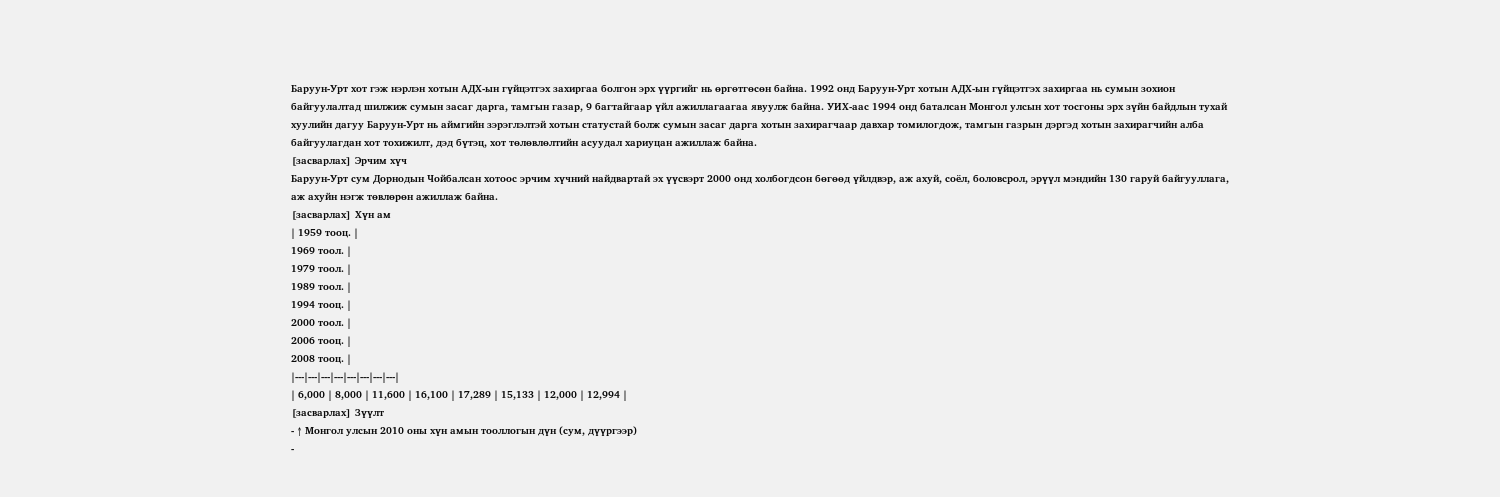Баруун-Урт хот гэж нэрлэн хотын АДХ-ын гүйцэтгэх захиргаа болгон эрх үүргийг нь өргөтгөсөн байна. 1992 онд Баруун-Урт хотын АДХ-ын гүйцэтгэх захиргаа нь сумын зохион байгуулалтад шилжиж сумын засаг дарга, тамгын газар, 9 багтайгаар үйл ажиллагаагаа явуулж байна. УИХ-аас 1994 онд баталсан Монгол улсын хот тосгоны эрх зүйн байдлын тухай хуулийн дагуу Баруун-Урт нь аймгийн зэрэглэлтэй хотын статустай болж сумын засаг дарга хотын захирагчаар давхар томилогдож, тамгын газрын дэргэд хотын захирагчийн алба байгуулагдан хот тохижилт, дэд бүтэц, хот төлөвлөлтийн асуудал хариуцан ажиллаж байна.
[засварлах] Эрчим хүч
Баруун-Урт сум Дорнодын Чойбалсан хотоос эрчим хүчний найдвартай эх үүсвэрт 2000 онд холбогдсон бөгөөд үйлдвэр, аж ахуй, соёл, боловсрол, эрүүл мэндийн 130 гаруй байгууллага, аж ахуйн нэгж төвлөрөн ажиллаж байна.
[засварлах] Хүн ам
| 1959 тооц. |
1969 тоол. |
1979 тоол. |
1989 тоол. |
1994 тооц. |
2000 тоол. |
2006 тооц. |
2008 тооц. |
|---|---|---|---|---|---|---|---|
| 6,000 | 8,000 | 11,600 | 16,100 | 17,289 | 15,133 | 12,000 | 12,994 |
[засварлах] Зүүлт
- ↑ Монгол улсын 2010 оны хүн амын тооллогын дүн (сум, дүүргээр)
-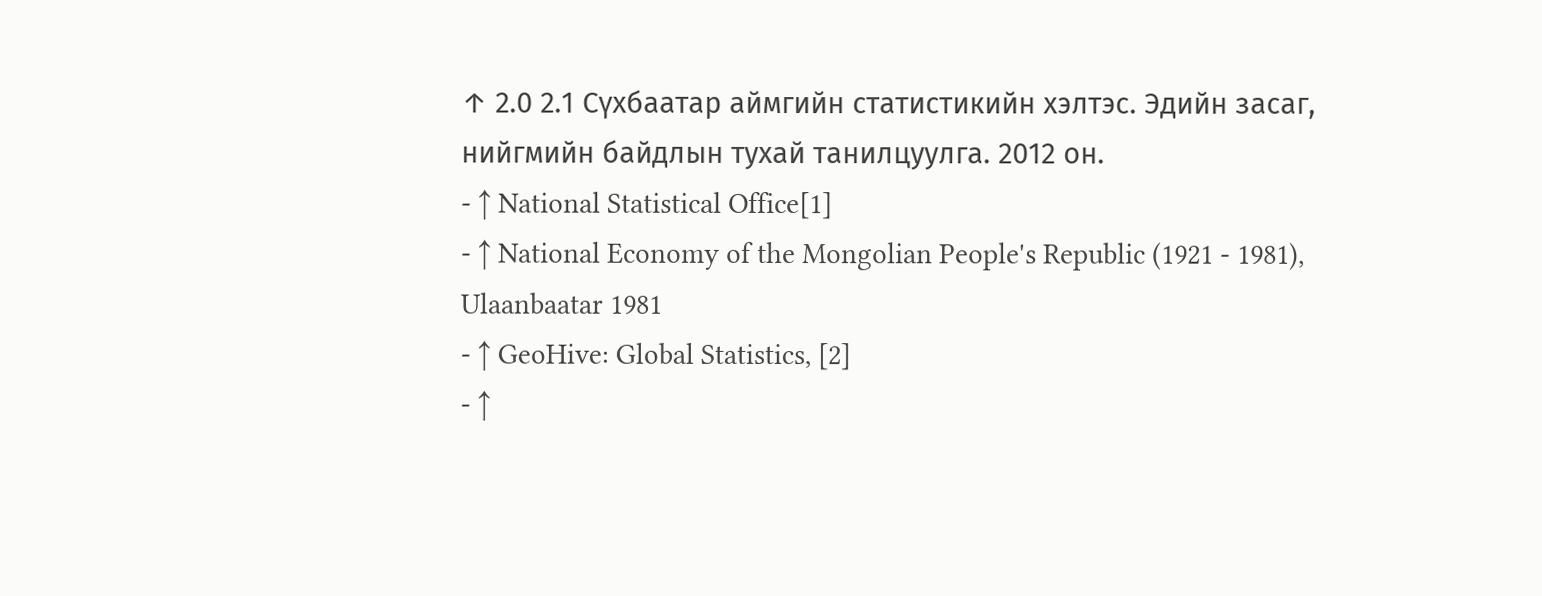↑ 2.0 2.1 Сүхбаатар аймгийн статистикийн хэлтэс. Эдийн засаг, нийгмийн байдлын тухай танилцуулга. 2012 он.
- ↑ National Statistical Office[1]
- ↑ National Economy of the Mongolian People's Republic (1921 - 1981), Ulaanbaatar 1981
- ↑ GeoHive: Global Statistics, [2]
- ↑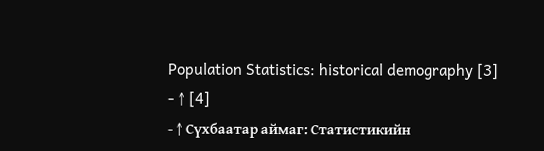Population Statistics: historical demography [3]
- ↑ [4]
- ↑ Сүхбаатар аймаг: Статистикийн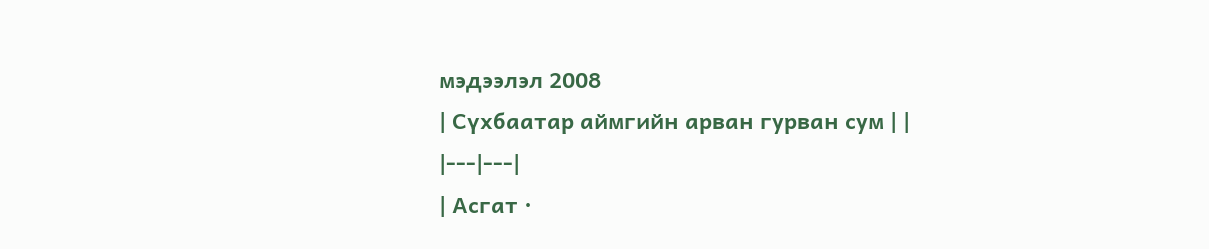мэдээлэл 2008
| Сүхбаатар аймгийн арван гурван сум | |
|---|---|
| Асгат ·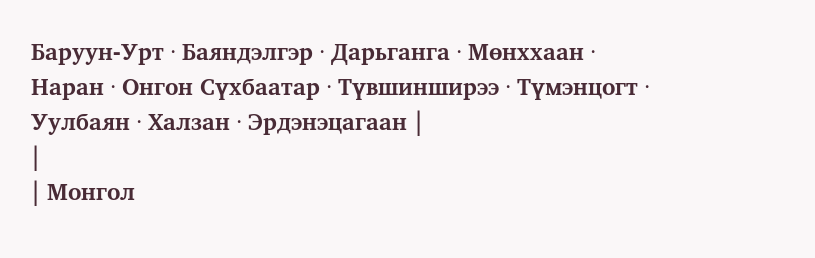Баруун-Урт · Баяндэлгэр · Дарьганга · Мөнххаан · Наран · Онгон Сүхбаатар · Түвшинширээ · Түмэнцогт · Уулбаян · Халзан · Эрдэнэцагаан |
|
| Монгол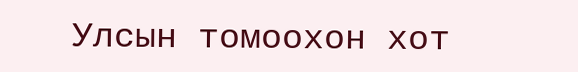Улсын томоохон хот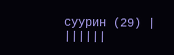суурин (29) | ||||||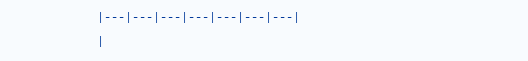|---|---|---|---|---|---|---|
|